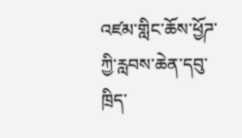འཛམ་གླིང་ཆོས་ཕྱོཌ་ཀྱི་རླབས་ཆེན་དབུ་ཁྲིད་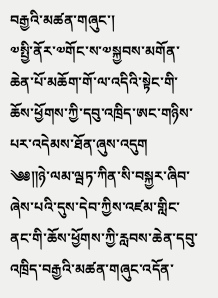བརྒྱའི་མཚན་གཞུང་།
༧སྤྱི་ནོར་༧གོང་ས་༧སྐྱབས་མགོན་ཆེན་པོ་མཆོག་གོ་ལ་འདིའི་སྟེང་གི་ཆོས་ཕྱོགས་ཀྱི་དབུ་འཁྲིད་ཨང་གཉིས་པར་འདེམས་ཐོན་ཞུས་འདུག
༄༅༎ཉེ་ལམ་ལྦཏ་ཀིན་སི་བསྐྱར་ཞིབ་ཞེས་པའི་དུས་དེབ་ཀྱིས་འཛམ་གླིང་ནང་གི་ཆོས་ཕྱོགས་ཀྱི་རླབས་ཆེན་དབུ་འཁྲིད་བརྒྱའི་མཚན་གཞུང་འདོན་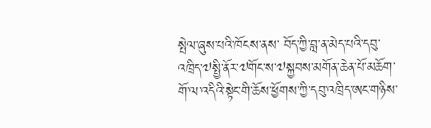སྤེལ་ཞུས་པའི་ཁོངས་ནས་ བོད་ཀྱི་བླ་ན་མེད་པའི་དབུ་འཁྲིད་༧སྤྱི་ནོར་༧གོང་ས་༧སྐྱབས་མགོན་ཆེན་པོ་མཆོག་གོ་ལ་འདིའི་སྟེང་གི་ཆོས་ཕྱོགས་ཀྱི་དབུ་འཁྲིད་ཨང་གཉིས་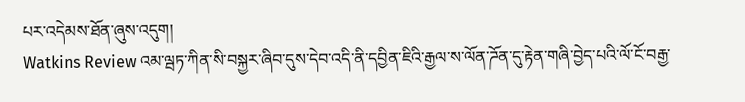པར་འདེམས་ཐོན་ཞུས་འདུག།
Watkins Review འམ་ལྦཏ་ཀིན་སི་བསྐྱར་ཞིབ་དུས་དེབ་འདི་ནི་དབྱིན་ཇིའི་རྒྱལ་ས་ལོན་ཌོན་དུ་རྟེན་གཞི་བྱེད་པའི་ལོ་ངོ་བརྒྱ་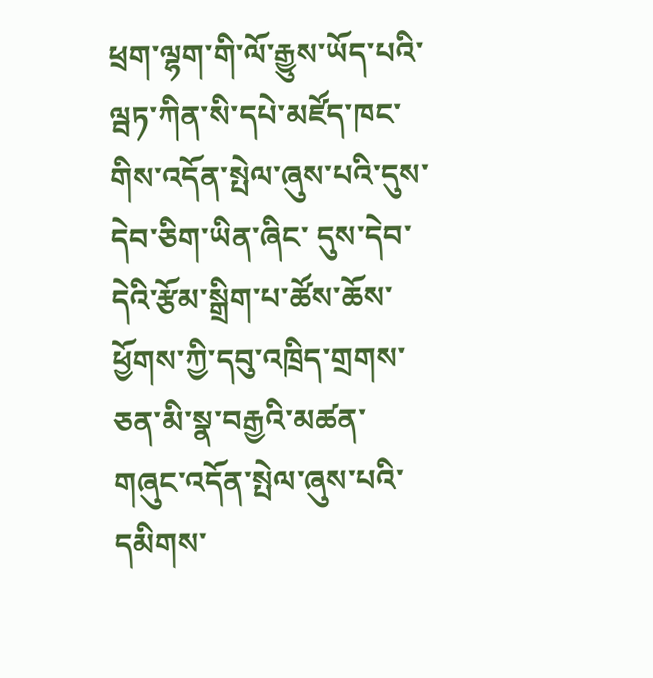ཕྲག་ལྷག་གི་ལོ་རྒྱུས་ཡོད་པའི་ལྦཏ་ཀིན་སི་དཔེ་མཛོད་ཁང་གིས་འདོན་སྤེལ་ཞུས་པའི་དུས་དེབ་ཅིག་ཡིན་ཞིང་ དུས་དེབ་དེའི་རྩོམ་སྒྲིག་པ་ཚོས་ཆོས་ཕྱོགས་ཀྱི་དབུ་འཁྲིད་གྲགས་ཅན་མི་སྣ་བརྒྱའི་མཚན་གཞུང་འདོན་སྤེལ་ཞུས་པའི་དམིགས་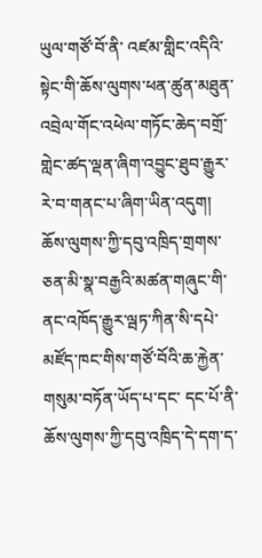ཡུལ་གཙོ་བོ་ནི་ འཛམ་གླིང་འདིའི་སྟེང་གི་ཆོས་ལུགས་ཕན་ཚུན་མཐུན་འབྲེལ་གོང་འཕེལ་གཏོང་ཆེད་བགྲོ་གླེང་ཚད་ལྡན་ཞིག་འབྱུང་ཐུབ་རྒྱུར་རེ་བ་གནང་པ་ཞིག་ཡིན་འདུག།
ཆོས་ལུགས་ཀྱི་དབུ་འཁྲིད་གྲགས་ཅན་མི་སྣ་བརྒྱའི་མཚན་གཞུང་གི་ནང་འཁོད་རྒྱུར་ལྦཏ་ཀིན་སི་དཔེ་མཛོད་ཁང་གིས་གཙོ་བོའི་ཆ་རྐྱེན་གསུམ་བཏོན་ཡོད་པ་དང་ དང་པོ་ནི་ ཆོས་ལུགས་ཀྱི་དབུ་འཁྲིད་དེ་དག་ད་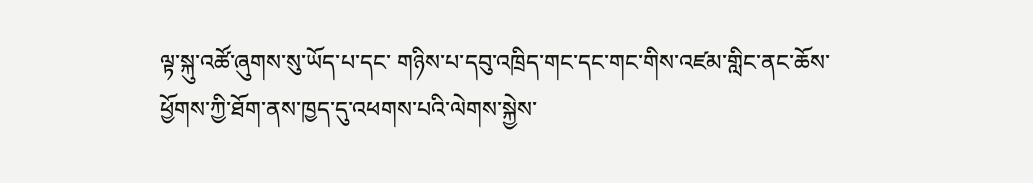ལྟ་སྐུ་འཚོ་ཞུགས་སུ་ཡོད་པ་དང་ གཉིས་པ་དབུ་འཁྲིད་གང་དང་གང་གིས་འཛམ་གླིང་ནང་ཆོས་ཕྱོགས་ཀྱི་ཐོག་ནས་ཁྱད་དུ་འཕགས་པའི་ལེགས་སྐྱེས་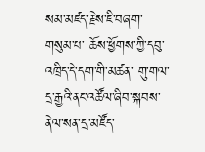སམ་མཛད་རྗེས་ཇི་བཞག་ གསུམ་པ་ ཆོས་ཕྱོགས་ཀྱི་དབུ་འཁྲིད་དེ་དག་གི་མཚན་ གུ་གལ་དྲ་རྒྱའི་ནང་འཚོལ་ཞིབ་སྐབས་ ནེལ་སན་དྲ་མཛོད་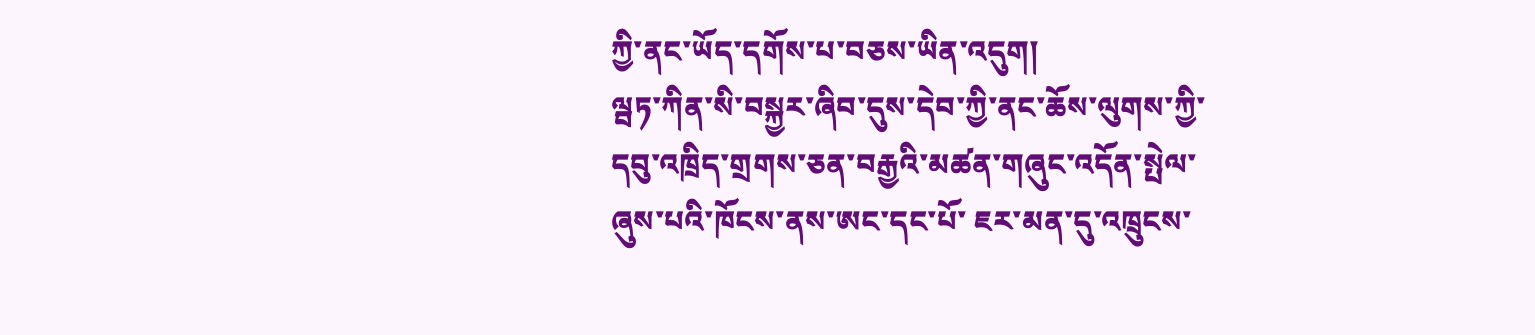ཀྱི་ནང་ཡོད་དགོས་པ་བཅས་ཡིན་འདུག།
ལྦཏ་ཀིན་སི་བསྐྱར་ཞིབ་དུས་དེབ་ཀྱི་ནང་ཆོས་ལུགས་ཀྱི་དབུ་འཁྲིད་གྲགས་ཅན་བརྒྱའི་མཚན་གཞུང་འདོན་སྤེལ་ཞུས་པའི་ཁོངས་ནས་ཨང་དང་པོ་ ཇར་མན་དུ་འཁྲུངས་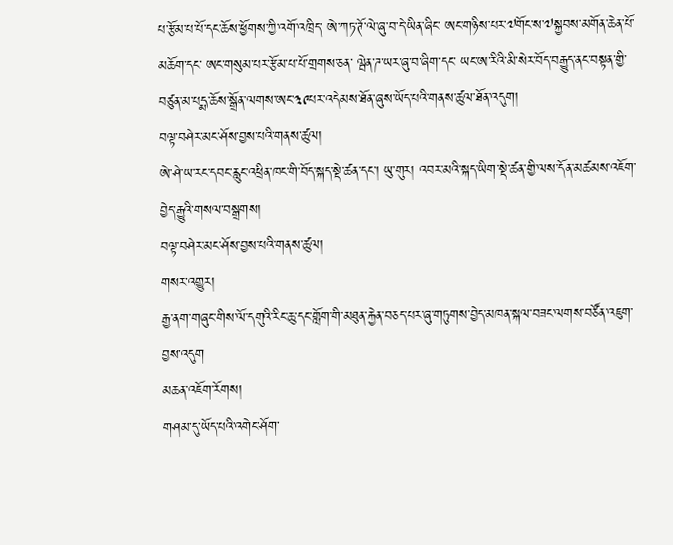པ་རྩོམ་པ་པོ་དང་ཆོས་ཕྱོགས་ཀྱི་འགོ་འཁྲིད་ ཨེ་ཀཏ་ཊོ་ལེ་ཞུ་བ་དེ་ཡིན་ཞིང་ ཨང་གཉིས་པར་༧གོང་ས་༧སྐྱབས་མགོན་ཆེན་པོ་མཆོག་དང་ ཨང་གསུམ་པར་རྩོམ་པ་པོ་གྲགས་ཅན་ ལྦེན་ཌ་ཡར་ཞུ་བ་ཞིག་དང་ ཡང་ཨ་རིའི་མི་སེར་བོད་བརྒྱུད་ནང་བསྟན་གྱི་བཙུན་མ་པདྨ་ཆོས་སྒྲོན་ལགས་ཨང་༣༩པར་འདེམས་ཐོན་ཞུས་ཡོད་པའི་གནས་ཚུལ་ཐོན་འདུག།
བལྟ་བཤེར་མང་ཤོས་བྱས་པའི་གནས་ཚུལ།
ཨེ་ཤེ་ཡ་རང་དབང་རླུང་འཕྲིན་ཁང་གི་བོད་སྐད་སྡེ་ཚན་དང་། ཡུ་གུར། འབར་མའི་སྐད་ཡིག་སྡེ་ཚན་གྱི་ལས་དོན་མཚམས་འཇོག་བྱེད་རྒྱུའི་གསལ་བསྒྲགས།
བལྟ་བཤེར་མང་ཤོས་བྱས་པའི་གནས་ཚུལ།
གསར་འགྱུར།
རྒྱ་ནག་གཞུང་གིས་ལོ་དགུའི་རིང་ཆུ་དང་གློག་གི་མཐུན་རྐྱེན་བཅད་པར་ཞུ་གཏུགས་བྱེད་མཁན་སྐལ་བཟང་ལགས་བཙོན་འཇུག་བྱས་འདུག
མཆན་འཇོག་རོགས།
གཤམ་དུ་ཡོད་པའི་འགེང་ཤོག་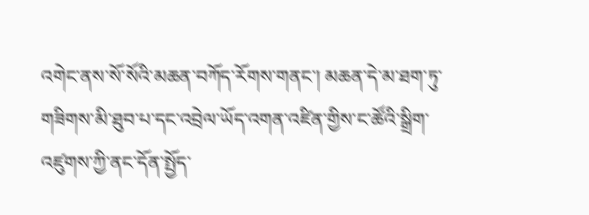འགེང་ནས་སོ་སོའི་མཆན་བཀོད་རོགས་གནང་། མཆན་དེ་མ་ཐག་ཏུ་གཟིགས་མི་ཐུབ་པ་དང་འབྲེལ་ཡོད་འགན་འཛིན་གྱིས་ང་ཚོའི་སྒྲིག་འཛུགས་ཀྱི་ནང་དོན་སྤྱོད་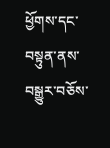ཕྱོགས་དང་བསྟུན་ནས་བསྒྱུར་བཅོས་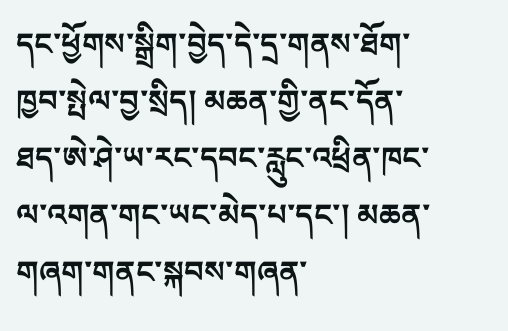དང་ཕྱོགས་སྒྲིག་བྱེད་དེ་དྲ་གནས་ཐོག་ཁྱབ་སྤེལ་བྱ་སྲིད། མཆན་གྱི་ནང་དོན་ཐད་ཨེ་ཤེ་ཡ་རང་དབང་རླུང་འཕྲིན་ཁང་ལ་འགན་གང་ཡང་མེད་པ་དང་། མཆན་གཞག་གནང་སྐབས་གཞན་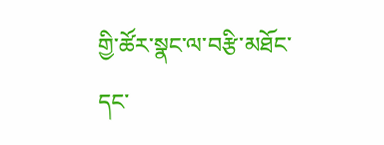གྱི་ཚོར་སྣང་ལ་བརྩི་མཐོང་དང་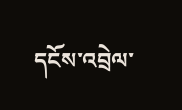དངོས་འབྲེལ་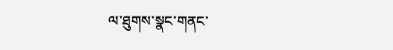ལ་ཐུགས་སྣང་གནང་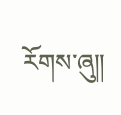རོགས་ཞུ༎